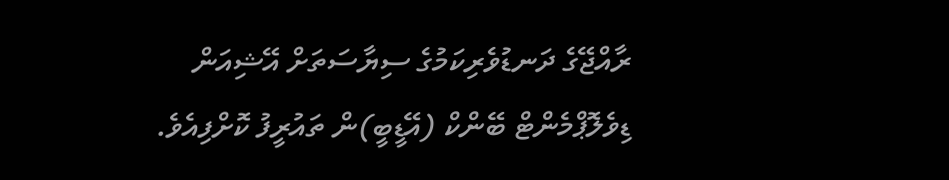ރާއްޖޭގެ ދަނޑުވެރިކަމުގެ ސިޔާސަތަށް އޭޝިއަން ޑިވެލޮޕްމެންޓް ބޭންކް (އޭޑީބީ)ން ތައުރީފު ކޮށްފިއެވެ.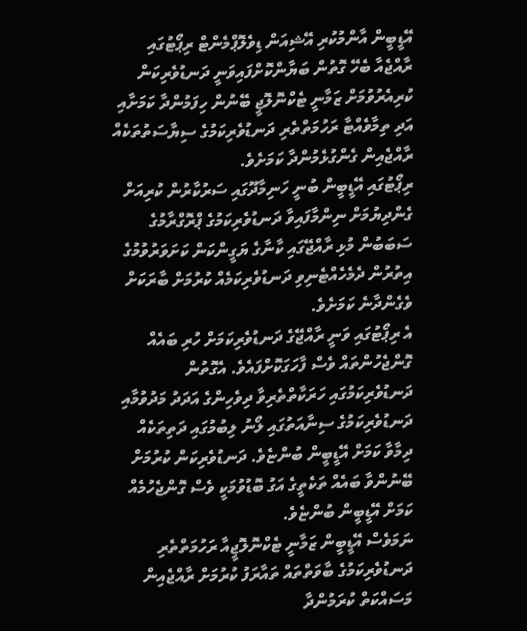އޭޑީބީން އާންމުކުރި އޭޝިއަން ޑިވެލޮޕްމެންޓް ރިޕޯޓުގައި ރާއްޖެއާ ބެހޭ ގޮތުން ބަޔާންކޮށްފައިވަނީ ދަނޑުވެރިކަން ކުރިއެރުވުމަށް ޒަމާނީ ޓެކްނޮލޮޖީ ބޭނުން ހިފަމުންދާ ކަމަށާއި އަދި ތިމާވެއްޓާ ރަހުމަތްތެރި ދަނޑުވެރިކަމުގެ ސިޔާސަތުތަކެއް ރާއްޖެއިން ގެންގުޅެމުންދާ ކަމަށެވެ.
ރިޕޯޓުގައި އޭޑީބީން ބުނީ ހަނިމާދޫގައި ސަރުކާރުން ކުރިއަށް ގެންދިޔުމަށް ނިންމާފައިވާ ދަނޑުވެރިކަމުގެ ޕްރޮގްރާމުގެ ސަބަބުން މުޅި ރާއްޖޭގައި ކާނާގެ ޔަގީންކަން ކަށަވަރުވުމުގެ އިތުރުން ދެމެހެއްޓެނިވި ދަނޑުވެރިކަމެއް ކުރުމަށް ބާރަކަށް ވެގެންދާނެ ކަމަށެވެ.
އެ ރިޕޯޓުގައި ވަނީ ރާއްޖޭގެ ދަނޑުވެރިކަމަށް ހުރި ބައެއް ގޮންޖެހުންތައް ވެސް ފާހަގަކޮށްފައެވެ. އެގޮތުން ދަނޑުވެރިކަމުގައި ހަރަކާތްތެރިވާ ދިވެހިންގެ އަދަދު މަދުވުމާއި ދަނޑުވެރިކަމުގެ ސިނާއަތުގައި ލޯނު ލިބުމުގައި ދަތިތަކެއް ދިމާވާ ކަމަށް އޭޑީބީން ބުންޏެވެ. ދަނޑުވެރިކަން ކުރުމަށް ބޭނުންވާ ބައެއް ތަކެތީގެ އަގު ބޮޑުވުމަކީ ވެސް ގޮންޖެހުމެއް ކަމަށް އޭޑީބީން ބުންޏެވެ.
ނަމަވެސް އޭޑީބީން ޒަމާނީ ޓެކްނޮލޮޖީއާ ރަހުމަތްތެރި ދަނޑުވެރިކަމުގެ ބާވަތްތައް ތައާރަފު ކުރުމަށް ރާއްޖެއިން މަސައްކަތް ކުރަމުންދާ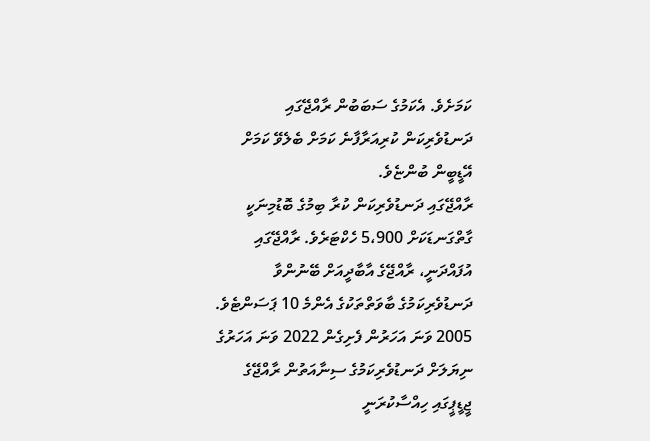ކަމަށެވެ. އެކަމުގެ ސަބަބުން ރާއްޖޭގައި ދަނޑުވެރިކަން ކުރިއަރާފާނެ ކަމަށް ބެލެވޭ ކަމަށް އޭޑީބީން ބުންޏެވެ.
ރާއްޖޭގައި ދަނޑުވެރިކަން ކުރާ ބިމުގެ ބޮޑުމިނަކީ ގާތްގަނޑަކަށް 5،900 ހެކްޓަރެވެ. ރާއްޖޭގައި އުފައްދަނީ، ރާއްޖޭގެ އާބާދީއަށް ބޭނުންވާ ދަނޑުވެރިކަމުގެ ބާވަތްތަކުގެ އެންމެ 10 ޕަސަންޓެވެ. 2005 ވަނަ އަހަރުން ފެށިގެން 2022 ވަނަ އަހަރުގެ ނިޔަލަށް ދަނޑުވެރިކަމުގެ ސިނާއަތުން ރާއްޖޭގެ ޖީޑީޕީގައި ހިއްސާކުރަނީ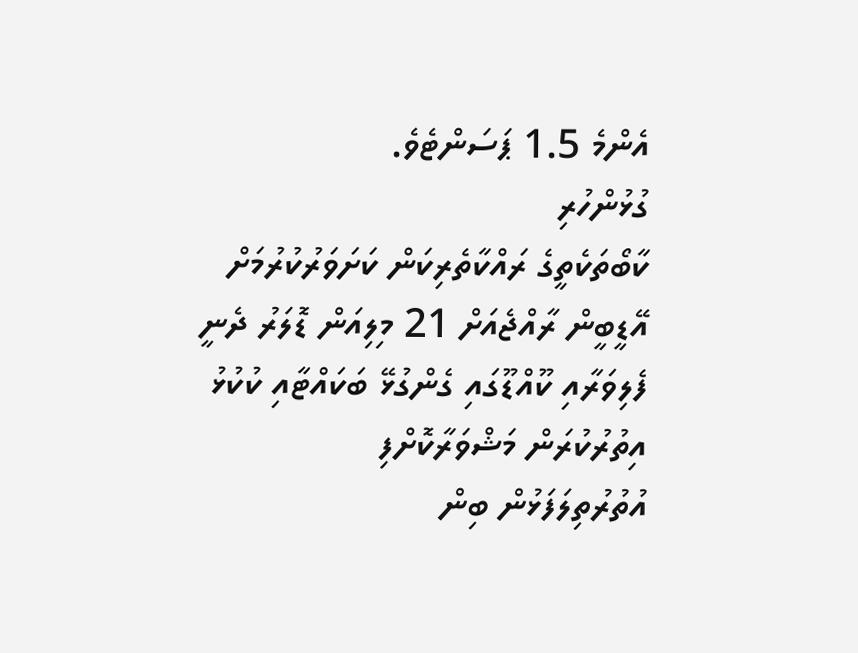އެންމެ 1.5 ޕަސަންޓެވެ.
ގުޅުންހުރި
ކާބޯތަކެތީގެ ރައްކާތެރިކަން ކަށަވަރުކުރުމަށް އޭޑީބީން ރާއްޖެއަށް 21 މިލިއަން ޑޮލަރު ދެނީ
ފެލިވަރާއި ކޫއްޑޫގައި ގެންގުޅޭ ބަކައްޓާއި ކުކުޅު އިތުރުކުރަން މަޝްވަރާކޮށްފި
އުތުރުތިލަފަޅުން ބިން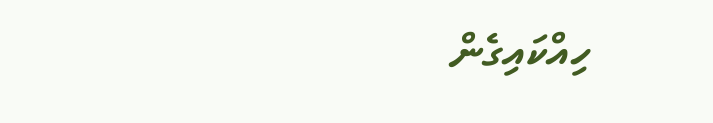ހިއްކައިގެން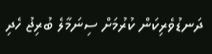ދަނޑުވެރިކަން ކުރުމަށް ސިނަމާލެ ބުރިޖު ހެދި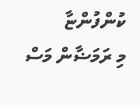ކުންފުންޏާ
މި ރަމަޟާން މަސް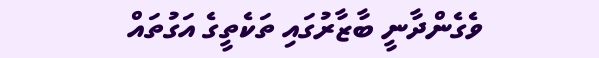ވެގެންދާނީ ބާޒާރުގައި ތަކެތީގެ އަގުތައް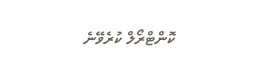ކޮންޓްރޯލް ކުރެވޭނެ